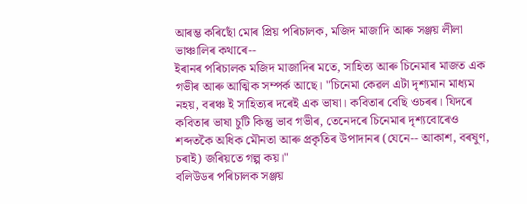আৰম্ভ কৰিছোঁ মোৰ প্ৰিয় পৰিচালক, মজিদ মাজাদি আৰু সঞ্জয় লীলা ভাঞ্চালিৰ কথাৰে--
ইৰানৰ পৰিচালক মজিদ মাজাদিৰ মতে, সাহিত্য আৰু চিনেমাৰ মাজত এক গভীৰ আৰু আত্মিক সম্পৰ্ক আছে। "চিনেমা কেৱল এটা দৃশ্যমান মাধ্যম নহয়, বৰঞ্চ ই সাহিত্যৰ দৰেই এক ভাষা। কবিতাৰ বেছি ওচৰৰ। যিদৰে কবিতাৰ ভাষা চুটি কিন্তু ভাব গভীৰ, তেনেদৰে চিনেমাৰ দৃশ্যবোৰেও শব্দতকৈ অধিক মৌনতা আৰু প্ৰকৃতিৰ উপাদানৰ (যেনে-- আকাশ, বৰষুণ, চৰাই) জৰিয়তে গল্প কয়।"
বলিউডৰ পৰিচালক সঞ্জয়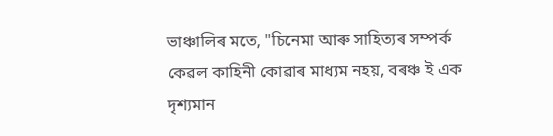ভাঞ্চালিৰ মতে, "চিনেমা আৰু সাহিত্যৰ সম্পৰ্ক কেৱল কাহিনী কোৱাৰ মাধ্যম নহয়, বৰঞ্চ ই এক দৃশ্যমান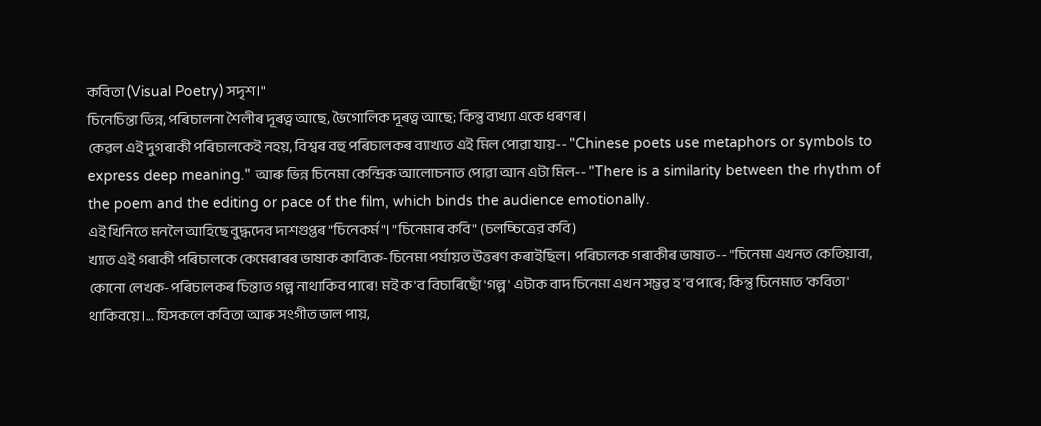কবিতা (Visual Poetry) সদৃশ।"
চিনেচিন্তা ভিন্ন, পৰিচালনা শৈলীৰ দূৰত্ব আছে, ভৈগোলিক দূৰত্ব আছে; কিন্তু ব্যখ্যা একে ধৰণৰ।
কেৱল এই দুগৰাকী পৰিচালকেই নহয়, বিশ্বৰ বহু পৰিচালকৰ ব্যাখ্যত এই মিল পোৱা যায়-- "Chinese poets use metaphors or symbols to express deep meaning." আৰু ভিন্ন চিনেমা কেন্দ্ৰিক আলোচনাত পোৱা আন এটা মিল-- "There is a similarity between the rhythm of the poem and the editing or pace of the film, which binds the audience emotionally.
এই খিনিতে মনলৈ আহিছে বুদ্ধদেব দাশগুপ্তৰ "চিনেকৰ্ম"। "চিনেমাৰ কবি" (চলচ্চিত্রের কবি)
খ্যাত এই গৰাকী পৰিচালকে কেমেৰাৰৰ ভাষাক কাব্যিক-চিনেমা পৰ্যায়ত উত্তৰণ কৰাইছিল। পৰিচালক গৰাকীৰ ভাষাত-- "চিনেমা এখনত কেতিয়াবা, কোনো লেখক-পৰিচালকৰ চিন্তাত গল্প নাথাকিব পাৰে! মই ক'ব বিচাৰিছোঁ 'গল্প' এটাক বাদ চিনেমা এখন সম্ভৱ হ'ব পাৰে; কিন্তু চিনেমাত 'কবিতা' থাকিবয়ে।... যিসকলে কবিতা আৰু সংগীত ভাল পায়,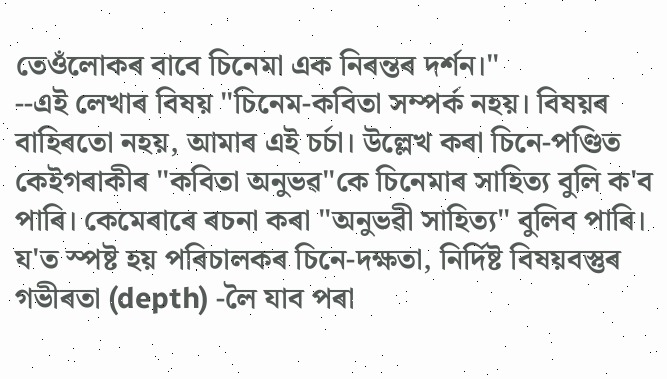তেওঁলোকৰ বাবে চিনেমা এক নিৰন্তৰ দৰ্শন।"
--এই লেখাৰ বিষয় "চিনেম-কবিতা সম্পৰ্ক নহয়। বিষয়ৰ বাহিৰতো নহয়, আমাৰ এই চৰ্চা। উল্লেখ কৰা চিনে-পণ্ডিত কেইগৰাকীৰ "কবিতা অনুভৱ"কে চিনেমাৰ সাহিত্য বুলি ক'ব পাৰি। কেমেৰাৰে ৰচনা কৰা "অনুভৱী সাহিত্য" বুলিব পাৰি। য'ত স্পষ্ট হয় পৰিচালকৰ চিনে-দক্ষতা, নিৰ্দিষ্ট বিষয়বস্তুৰ গভীৰতা (depth) -লৈ যাব পৰা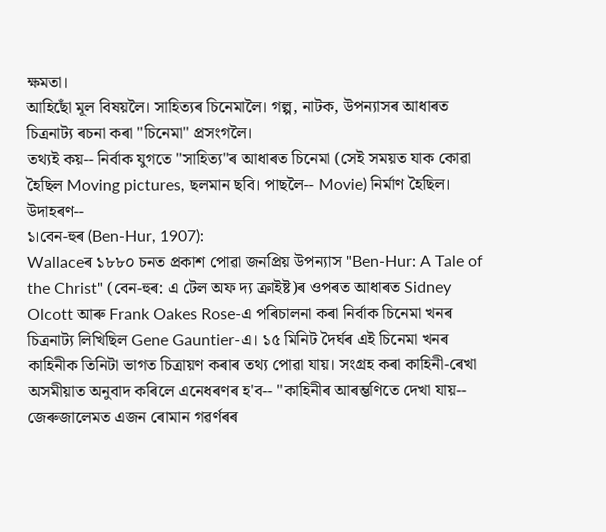ক্ষমতা।
আহিছোঁ মূল বিষয়লৈ। সাহিত্যৰ চিনেমালৈ। গল্প, নাটক, উপন্যাসৰ আধাৰত চিত্ৰনাট্য ৰচনা কৰা "চিনেমা" প্ৰসংগলৈ।
তথ্যই কয়-- নিৰ্বাক যুগতে "সাহিত্য"ৰ আধাৰত চিনেমা (সেই সময়ত যাক কোৱা হৈছিল Moving pictures, ছলমান ছবি। পাছলৈ-- Movie) নিৰ্মাণ হৈছিল। উদাহৰণ--
১।বেন-হুৰ (Ben-Hur, 1907):
Wallaceৰ ১৮৮০ চনত প্ৰকাশ পোৱা জনপ্ৰিয় উপন্যাস "Ben-Hur: A Tale of the Christ" (বেন-হুৰ: এ টেল অফ দ্য ক্ৰাইষ্ট)ৰ ওপৰত আধাৰত Sidney Olcott আৰু Frank Oakes Rose-এ পৰিচালনা কৰা নিৰ্বাক চিনেমা খনৰ চিত্ৰনাট্য লিখিছিল Gene Gauntier-এ। ১৫ মিনিট দৈৰ্ঘৰ এই চিনেমা খনৰ কাহিনীক তিনিটা ভাগত চিত্ৰায়ণ কৰাৰ তথ্য পোৱা যায়। সংগ্ৰহ কৰা কাহিনী-ৰেখা অসমীয়াত অনুবাদ কৰিলে এনেধৰণৰ হ'ব-- "কাহিনীৰ আৰম্ভণিতে দেখা যায়-- জেৰুজালেমত এজন ৰোমান গৱৰ্ণৰৰ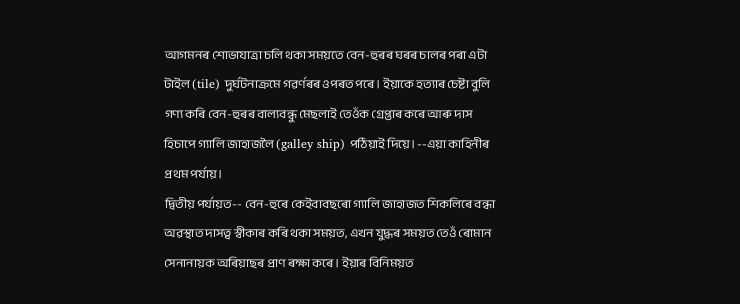আগমনৰ শোভাযাত্ৰা চলি থকা সময়তে বেন-হুৰৰ ঘৰৰ চালৰ পৰা এটা টাইল (tile) দুৰ্ঘটনাক্ৰমে গৱৰ্ণৰৰ ওপৰত পৰে। ইয়াকে হত্যাৰ চেষ্টা বুলি গণ্য কৰি বেন-হুৰৰ বাল্যবন্ধু মেছলাই তেওঁক গ্ৰেপ্তাৰ কৰে আৰু দাস হিচাপে গ্যালি জাহাজলৈ (galley ship) পঠিয়াই দিয়ে। --এয়া কাহিনীৰ প্ৰথম পৰ্যায়।
দ্বিতীয় পৰ্যায়ত-- বেন-হুৰে কেইবাবছৰো গ্যালি জাহাজত শিকলিৰে বন্ধা অৱস্থাত দাসত্ব স্বীকাৰ কৰি থকা সময়ত, এখন যুদ্ধৰ সময়ত তেওঁ ৰোমান সেনানায়ক অৰিয়াছৰ প্ৰাণ ৰক্ষা কৰে। ইয়াৰ বিনিময়ত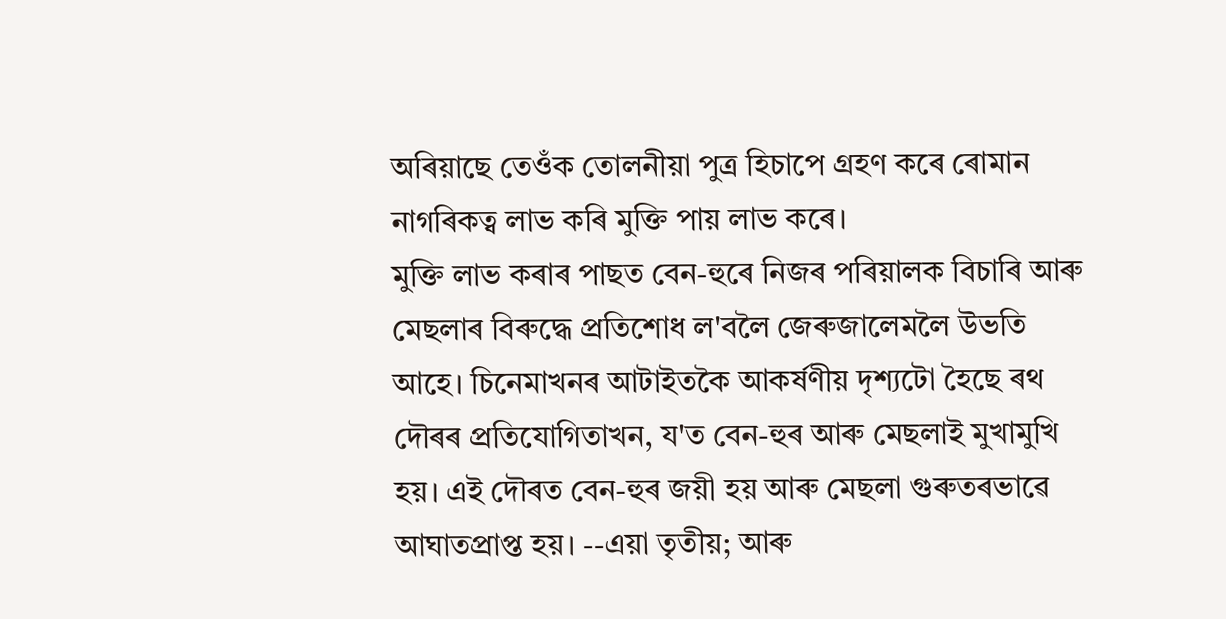অৰিয়াছে তেওঁক তোলনীয়া পুত্ৰ হিচাপে গ্ৰহণ কৰে ৰোমান নাগৰিকত্ব লাভ কৰি মুক্তি পায় লাভ কৰে।
মুক্তি লাভ কৰাৰ পাছত বেন-হুৰে নিজৰ পৰিয়ালক বিচাৰি আৰু মেছলাৰ বিৰুদ্ধে প্ৰতিশোধ ল'বলৈ জেৰুজালেমলৈ উভতি আহে। চিনেমাখনৰ আটাইতকৈ আকৰ্ষণীয় দৃশ্যটো হৈছে ৰথ দৌৰৰ প্ৰতিযোগিতাখন, য'ত বেন-হুৰ আৰু মেছলাই মুখামুখি হয়। এই দৌৰত বেন-হুৰ জয়ী হয় আৰু মেছলা গুৰুতৰভাৱে আঘাতপ্ৰাপ্ত হয়। --এয়া তৃতীয়; আৰু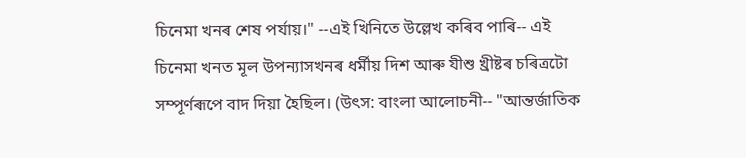চিনেমা খনৰ শেষ পৰ্যায়।" --এই খিনিতে উল্লেখ কৰিব পাৰি-- এই চিনেমা খনত মূল উপন্যাসখনৰ ধৰ্মীয় দিশ আৰু যীশু খ্ৰীষ্টৰ চৰিত্ৰটো সম্পূৰ্ণৰূপে বাদ দিয়া হৈছিল। (উৎস: বাংলা আলোচনী-- "আন্তৰ্জাতিক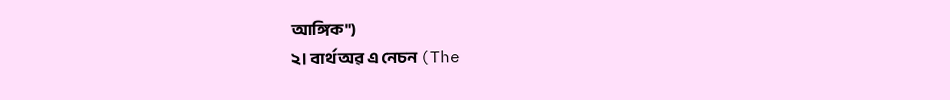আঙ্গিক")
২। বাৰ্থ অৱ এ নেচন (The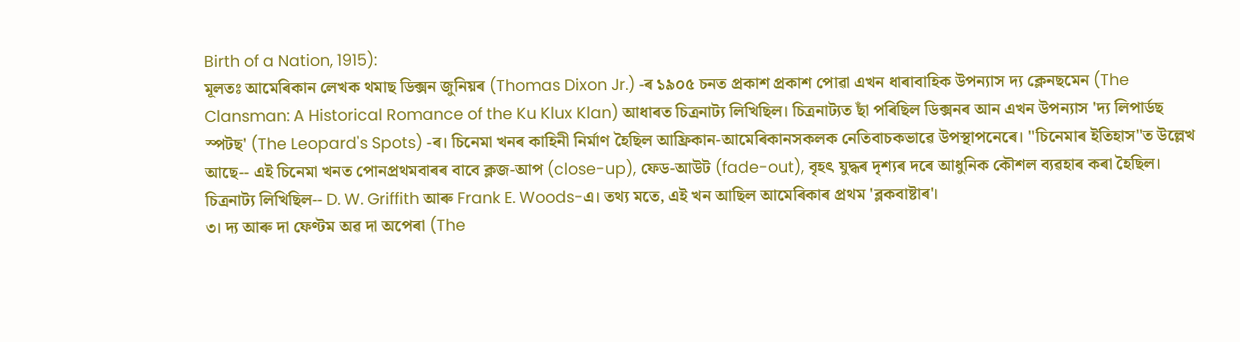Birth of a Nation, 1915):
মূলতঃ আমেৰিকান লেখক থমাছ ডিক্সন জুনিয়ৰ (Thomas Dixon Jr.) -ৰ ১৯০৫ চনত প্ৰকাশ প্ৰকাশ পোৱা এখন ধাৰাবাহিক উপন্যাস দ্য ক্লেনছমেন (The Clansman: A Historical Romance of the Ku Klux Klan) আধাৰত চিত্ৰনাট্য লিখিছিল। চিত্ৰনাট্যত ছাঁ পৰিছিল ডিক্সনৰ আন এখন উপন্যাস 'দ্য লিপাৰ্ডছ স্পটছ' (The Leopard's Spots) -ৰ। চিনেমা খনৰ কাহিনী নিৰ্মাণ হৈছিল আফ্ৰিকান-আমেৰিকানসকলক নেতিবাচকভাৱে উপস্থাপনেৰে। "চিনেমাৰ ইতিহাস"ত উল্লেখ আছে-- এই চিনেমা খনত পোনপ্ৰথমবাৰৰ বাবে ক্লজ-আপ (close-up), ফেড-আউট (fade-out), বৃহৎ যুদ্ধৰ দৃশ্যৰ দৰে আধুনিক কৌশল ব্যৱহাৰ কৰা হৈছিল। চিত্ৰনাট্য লিখিছিল-- D. W. Griffith আৰু Frank E. Woods-এ। তথ্য মতে, এই খন আছিল আমেৰিকাৰ প্ৰথম 'ব্লকবাষ্টাৰ'।
৩। দ্য আৰু দা ফেণ্টম অৱ দা অপেৰা (The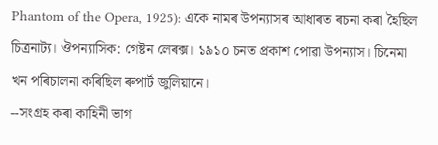Phantom of the Opera, 1925): একে নামৰ উপন্যাসৰ আধাৰত ৰচনা কৰা হৈছিল চিত্ৰনাট্য। ঔপন্যাসিক: গেষ্টন লেৰক্স। ১৯১০ চনত প্ৰকাশ পোৱা উপন্যাস। চিনেমা খন পৰিচালনা কৰিছিল ৰুপাৰ্ট জুলিয়ানে।
--সংগ্ৰহ কৰা কাহিনী ভাগ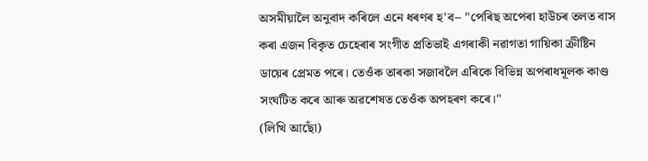অসমীয়ালৈ অনুবাদ কৰিলে এনে ধৰণৰ হ'ব-- "পেৰিছ অপেৰা হাউচৰ তলত বাস কৰা এজন বিকৃত চেহেৰাৰ সংগীত প্ৰতিভাই এগৰাকী নৱাগতা গায়িকা ক্ৰীষ্টিন ডায়েৰ প্ৰেমত পৰে। তেওঁক তাৰকা সজাবলৈ এৰিকে বিভিন্ন অপৰাধমূলক কাণ্ড সংঘটিত কৰে আৰু অৱশেষত তেওঁক অপহৰণ কৰে।"
(লিখি আছোঁ)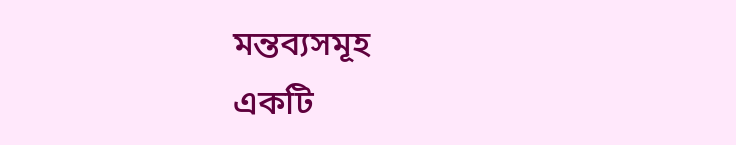মন্তব্যসমূহ
একটি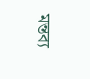মন্তব্য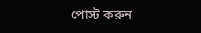পোস্ট করুন